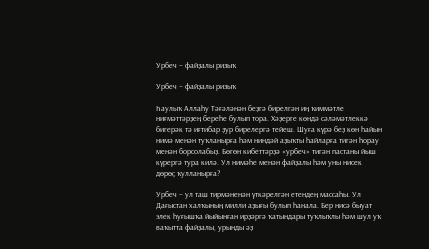Урбеч – файҙалы ризыҡ

Урбеч – файҙалы ризыҡ

Һаулыҡ Аллаһу Тәғәләнән беҙгә бирелгән иң ҡиммәтле ниғмәттәрҙең береһе булып тора. Хәҙерге көндә сәләмәтлеккә бигерәк тә иғтибар ҙур бирелергә тейеш. Шуға күрә беҙ көн һайын нимә менән туҡланырға һәм ниндәй аҙыҡты һайларға тигән һорау менән борсолабыҙ. Бөгөн кибеттәрҙә «урбеч» тигән пастаны йыш күрергә тура килә. Ул нимәһе менән файҙалы һәм уны нисек дөрөҫ ҡулланырға?

Урбеч − ул таш тирмәненән үткәрелгән етендең массаһы. Ул Дағыстан халҡының милли аҙығы булып һанала. Бер нисә быуат элек һуғышҡа йыйынған ирҙәргә ҡатындары туҡлыҡлы һәм шул уҡ ваҡытта файҙалы, урынды әҙ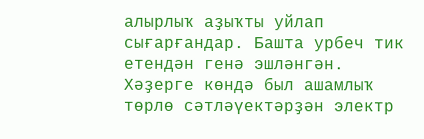алырлыҡ аҙыҡты уйлап сығарғандар. Башта урбеч тик етендән генә эшләнгән. Хәҙерге көндә был ашамлыҡ төрлө сәтләүектәрҙән электр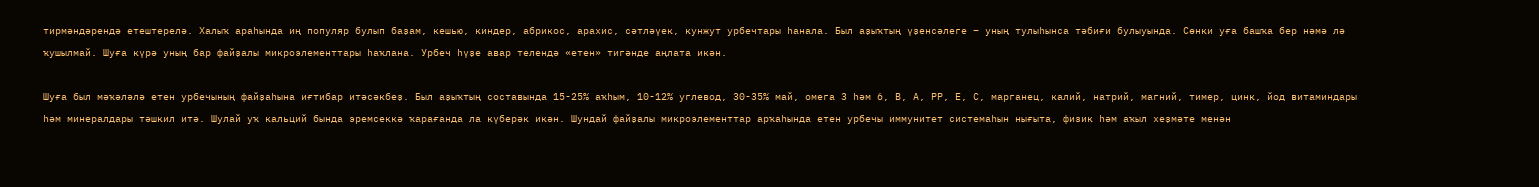тирмәндәрендә етештерелә. Халыҡ араһында иң популяр булып баҙам, кешью, киндер, абрикос, арахис, сәтләүек, кунжут урбечтары һанала. Был аҙыҡтың үҙенсәлеге − уның тулыһынса тәбиғи булыуында. Сөнки уға башҡа бер нәмә лә ҡушылмай. Шуға күрә уның бар файҙалы микроэлементтары һаҡлана. Урбеч һүҙе авар телендә «етен» тигәнде аңлата икән.

Шуға был мәҡәләлә етен урбечының файҙаһына иғтибар итәсәкбеҙ. Был аҙыҡтың составында 15-25% аҡһым, 10-12% углевод, 30-35% май, омега 3 һәм 6, В, А, РР, Е, С, марганец, калий, натрий, магний, тимер, цинк, йод витаминдары һәм минералдары тәшкил итә. Шулай уҡ кальций бында эремсеккә ҡарағанда ла күберәк икән. Шундай файҙалы микроэлементтар арҡаһында етен урбечы иммунитет системаһын нығыта, физик һәм аҡыл хеҙмәте менән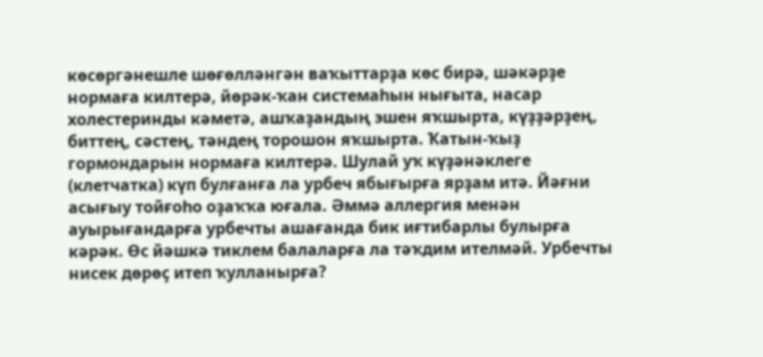көсөргәнешле шөғөлләнгән ваҡыттарҙа көс бирә, шәкәрҙе нормаға килтерә, йөрәк-ҡан системаһын нығыта, насар холестеринды кәметә, ашҡаҙандың эшен яҡшырта, күҙҙәрҙең, биттең, сәстең, тәндең торошон яҡшырта. Ҡатын-ҡыҙ гормондарын нормаға килтерә. Шулай уҡ күҙәнәклеге (клетчатка) күп булғанға ла урбеч ябығырға ярҙам итә. Йәғни асығыу тойғоһо оҙаҡҡа юғала. Әммә аллергия менән ауырығандарға урбечты ашағанда бик иғтибарлы булырға кәрәк. Өс йәшкә тиклем балаларға ла тәҡдим ителмәй. Урбечты нисек дөрөҫ итеп ҡулланырға?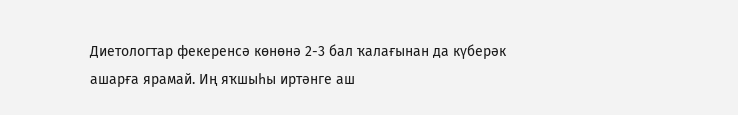Диетологтар фекеренсә көнөнә 2-3 бал ҡалағынан да күберәк ашарға ярамай. Иң яҡшыһы иртәнге аш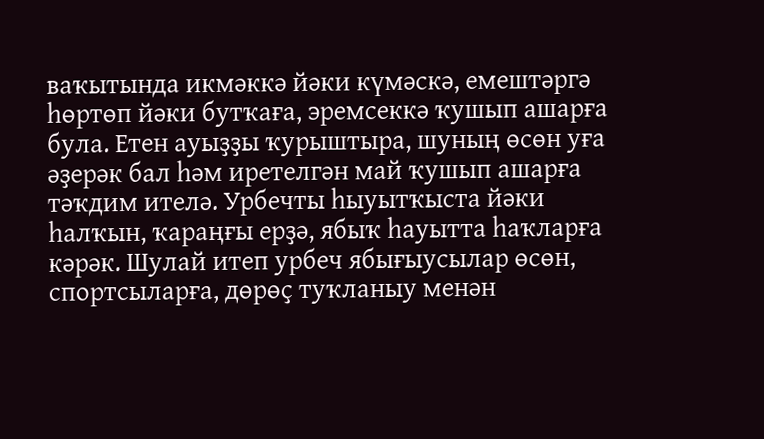ваҡытында икмәккә йәки күмәскә, емештәргә һөртөп йәки бутҡаға, эремсеккә ҡушып ашарға була. Етен ауыҙҙы ҡурыштыра, шуның өсөн уға әҙерәк бал һәм иретелгән май ҡушып ашарға тәҡдим ителә. Урбечты һыуытҡыста йәки һалҡын, ҡараңғы ерҙә, ябыҡ һауытта һаҡларға кәрәк. Шулай итеп урбеч ябығыусылар өсөн, спортсыларға, дөрөҫ туҡланыу менән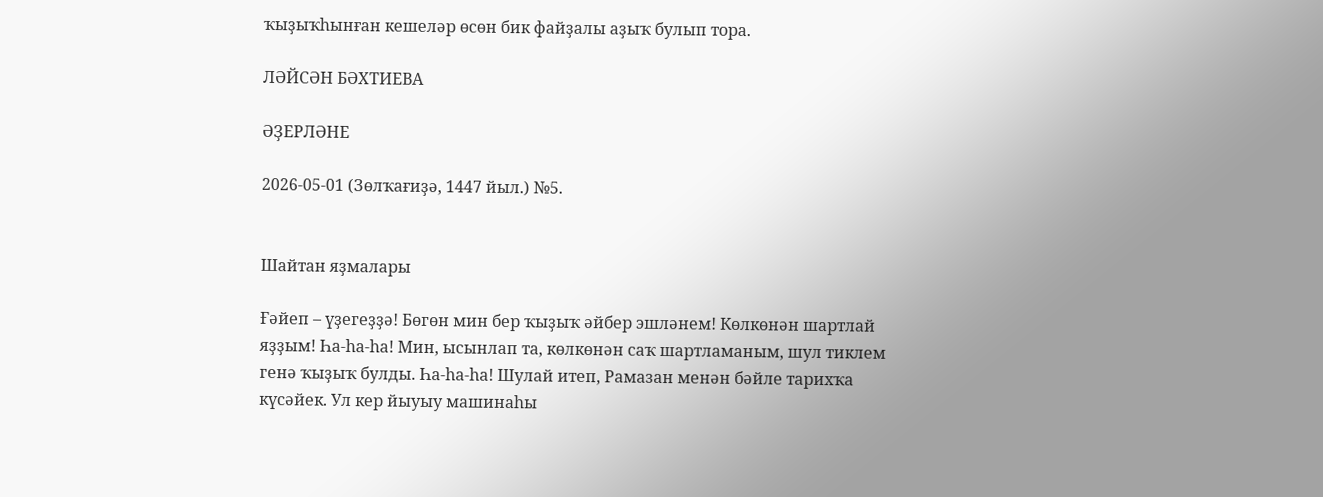ҡыҙыҡһынған кешеләр өсөн бик файҙалы аҙыҡ булып тора.

ЛӘЙСӘН БӘХТИЕВА

ӘҘЕРЛӘНЕ

2026-05-01 (Зөлҡағиҙә, 1447 йыл.) №5.


Шайтан яҙмалары

Ғәйеп – үҙегеҙҙә! Бөгөн мин бер ҡыҙыҡ әйбер эшләнем! Көлкөнән шартлай яҙҙым! Һа-һа-һа! Мин, ысынлап та, көлкөнән саҡ шартламаным, шул тиклем генә ҡыҙыҡ булды. Һа-һа-һа! Шулай итеп, Рамазан менән бәйле тарихҡа күсәйек. Ул кер йыуыу машинаһы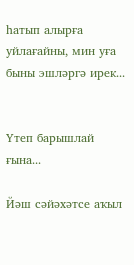һатып алырға уйлағайны, мин уға быны эшләргә ирек...


Үтеп барышлай ғына...

Йәш сәйәхәтсе аҡыл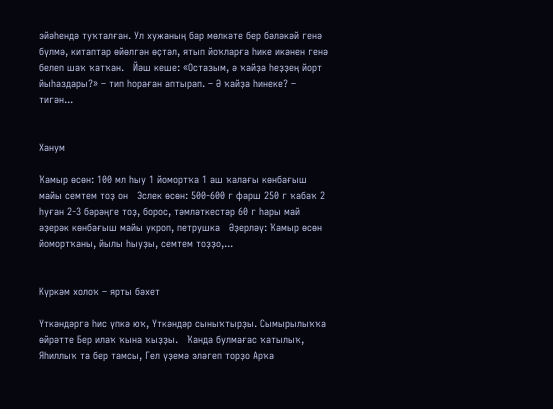эйәһендә туҡталған. Ул хужаның бар мөлкәте бер бәләкәй генә бүлмә, китаптар өйөлгән өҫтәл, ятып йоҡларға һике икәнен генә белеп шаҡ ҡатҡан.   Йәш кеше: «Остазым, ә ҡайҙа һеҙҙең йорт йыһаздары?» – тип һораған аптырап. – Ә ҡайҙа һинеке? – тигән...


Ханум

Ҡамыр өсөн: 100 мл һыу 1 йомортҡа 1 аш ҡалағы көнбағыш майы семтем тоҙ он   Эслек өсөн: 500-600 г фарш 250 г ҡабаҡ 2 һуған 2-3 бәрәңге тоҙ, борос, тәмләткестәр 60 г һары май әҙерәк көнбағыш майы укроп, петрушка   Әҙерләү: Ҡамыр өсөн йомортҡаны, йылы һыуҙы, семтем тоҙҙо,...


Күркәм холоҡ – ярты бәхет

Үткәндәргә һис үпкә юҡ, Үткәндәр сыныҡтырҙы. Сымырылыҡҡа өйрәтте Бер илаҡ ҡына ҡыҙҙы.   Ҡанда булмағас ҡатылыҡ, Яһиллыҡ та бер тамсы, Гел үҙемә эләгеп торҙо Арҡа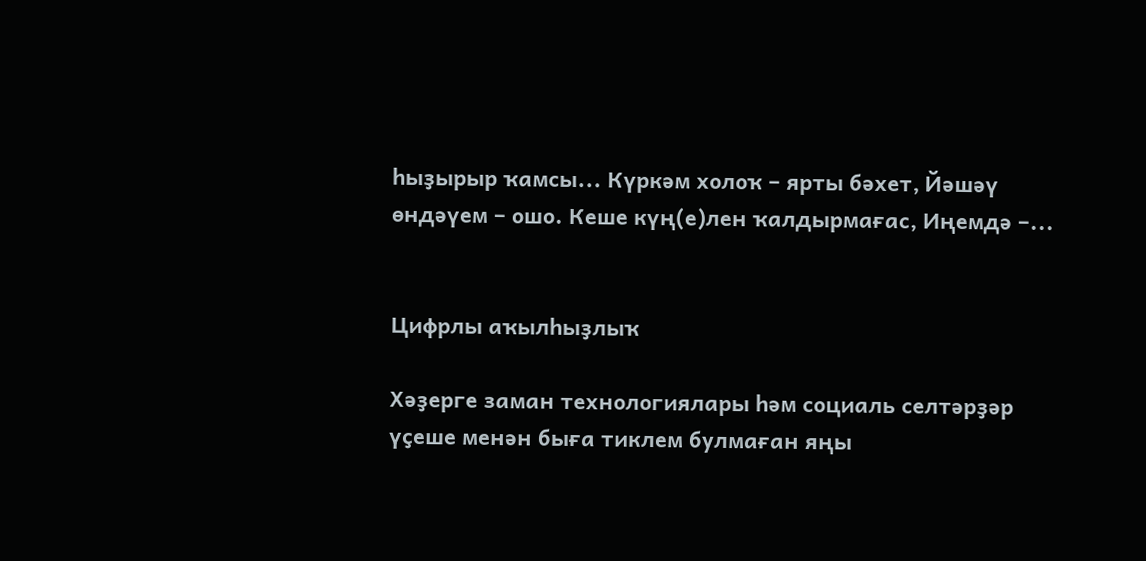һыҙырыр ҡамсы... Күркәм холоҡ – ярты бәхет, Йәшәү өндәүем – ошо. Кеше күң(е)лен ҡалдырмағас, Иңемдә –...


Цифрлы аҡылһыҙлыҡ

Хәҙерге заман технологиялары һәм социаль селтәрҙәр үҫеше менән быға тиклем булмаған яңы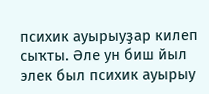психик ауырыуҙар килеп сыҡты. Әле ун биш йыл элек был психик ауырыу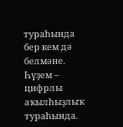тураһында бер кем дә белмәне. Һүҙем – цифрлы аҡылһыҙлыҡ тураһында.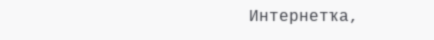Интернетҡа,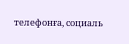телефонға, социаль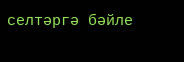селтәргә бәйле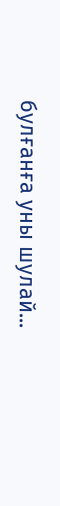булғанға уны шулай...